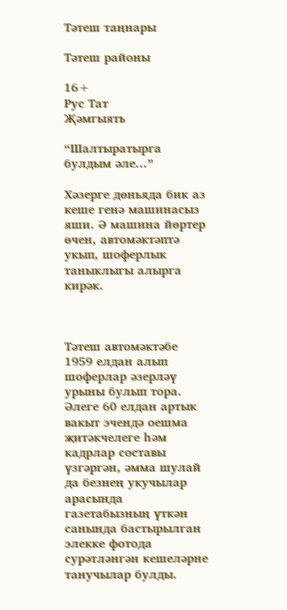Тәтеш таңнары

Тәтеш районы

16+
Рус Тат
Җәмгыять

“Шалтыратырга булдым әле...”

Хәзерге дөньяда бик аз кеше генә машинасыз яши. Ә машина йөртер өчен, автомәктәптә укып, шоферлык таныклыгы алырга кирәк.



Тәтеш автомәктәбе 1959 елдан алып шоферлар әзерләү урыны булып тора. Әлеге 60 елдан артык вакыт эчендә оешма җитәкчелеге һәм кадрлар составы үзгәргән, әмма шулай да безнең укучылар арасында газетабызның үткән санында бастырылган элекке фотода сурәтләнгән кешеләрне танучылар булды.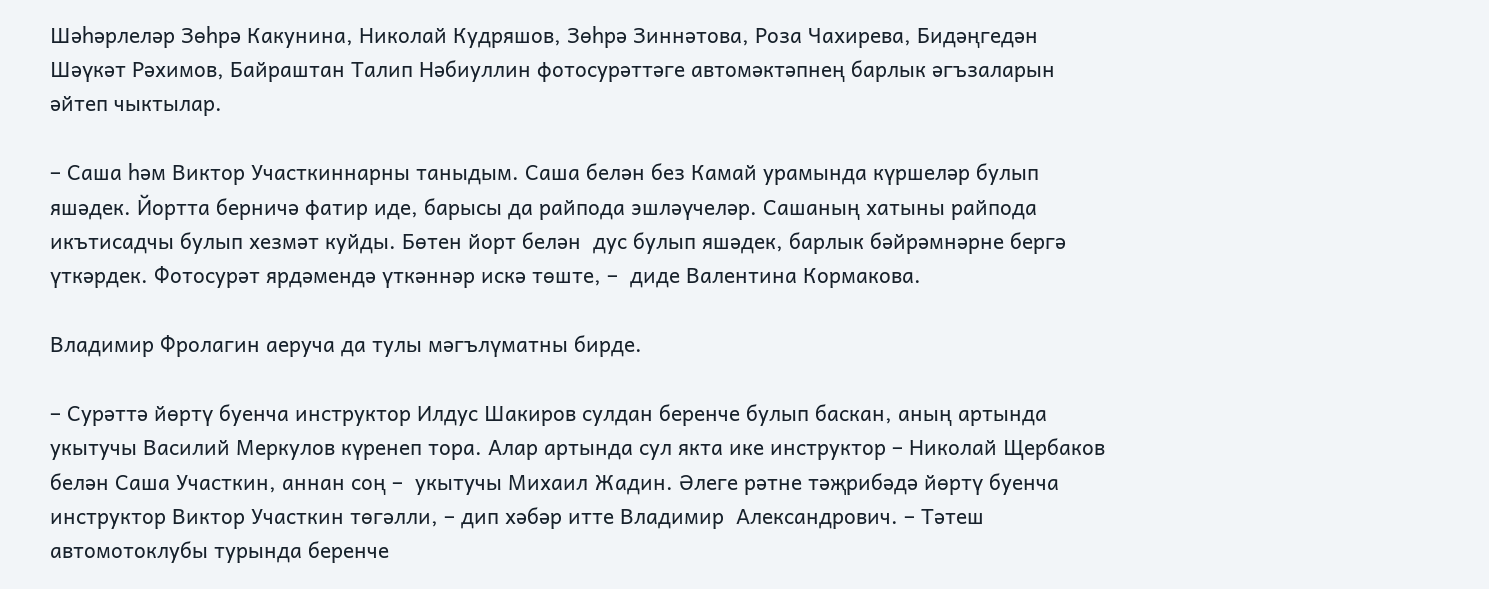Шәһәрлеләр Зөһрә Какунина, Николай Кудряшов, Зөһрә Зиннәтова, Роза Чахирева, Бидәңгедән Шәүкәт Рәхимов, Байраштан Талип Нәбиуллин фотосурәттәге автомәктәпнең барлык әгъзаларын әйтеп чыктылар.

– Саша һәм Виктор Участкиннарны таныдым. Саша белән без Камай урамында күршеләр булып яшәдек. Йортта берничә фатир иде, барысы да райпода эшләүчеләр. Сашаның хатыны райпода икътисадчы булып хезмәт куйды. Бөтен йорт белән  дус булып яшәдек, барлык бәйрәмнәрне бергә үткәрдек. Фотосурәт ярдәмендә үткәннәр искә төште, –  диде Валентина Кормакова.

Владимир Фролагин аеруча да тулы мәгълүматны бирде.

– Сурәттә йөртү буенча инструктор Илдус Шакиров сулдан беренче булып баскан, аның артында укытучы Василий Меркулов күренеп тора. Алар артында сул якта ике инструктор – Николай Щербаков белән Саша Участкин, аннан соң –  укытучы Михаил Жадин. Әлеге рәтне тәҗрибәдә йөртү буенча инструктор Виктор Участкин төгәлли, – дип хәбәр итте Владимир  Александрович. – Тәтеш автомотоклубы турында беренче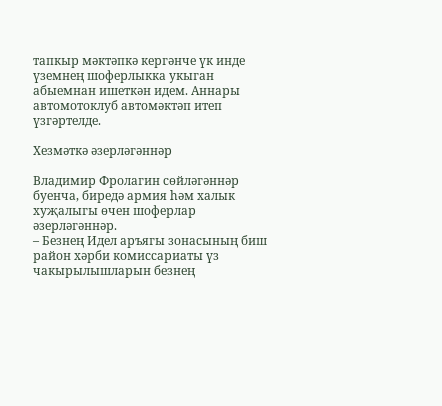тапкыр мәктәпкә кергәнче үк инде үземнең шоферлыкка укыган абыемнан ишеткән идем. Аннары автомотоклуб автомәктәп итеп үзгәртелде.

Хезмәткә әзерләгәннәр

Владимир Фролагин сөйләгәннәр буенча, биредә армия һәм халык хуҗалыгы өчен шоферлар әзерләгәннәр.
– Безнең Идел аръягы зонасының биш район хәрби комиссариаты үз чакырылышларын безнең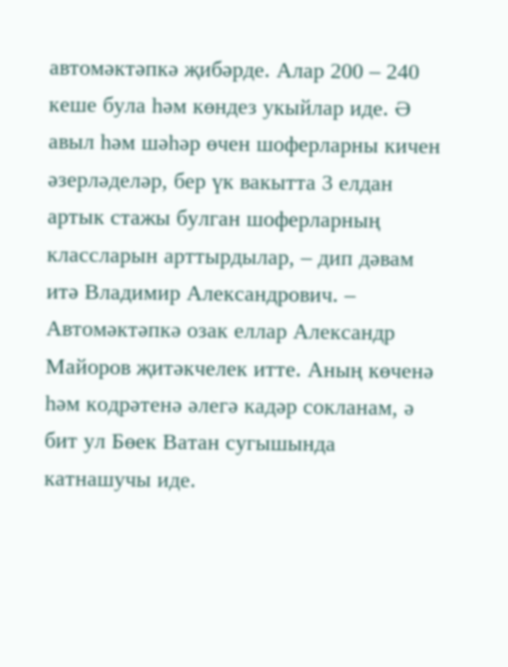автомәктәпкә җибәрде. Алар 200 – 240 кеше була һәм көндез укыйлар иде. Ә авыл һәм шәһәр өчен шоферларны кичен әзерләделәр, бер үк вакытта 3 елдан артык стажы булган шоферларның классларын арттырдылар, – дип дәвам итә Владимир Александрович. – Автомәктәпкә озак еллар Александр Майоров җитәкчелек итте. Аның көченә һәм кодрәтенә әлегә кадәр сокланам, ә бит ул Бөек Ватан сугышында катнашучы иде.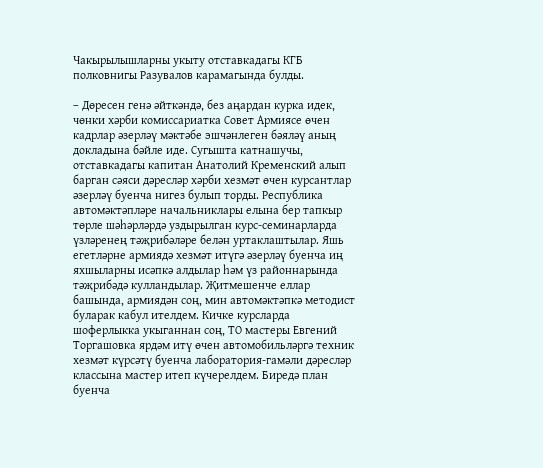Чакырылышларны укыту отставкадагы КГБ полковнигы Разувалов карамагында булды.

– Дөресен генә әйткәндә, без аңардан курка идек, чөнки хәрби комиссариатка Совет Армиясе өчен кадрлар әзерләү мәктәбе эшчәнлеген бәяләү аның докладына бәйле иде. Сугышта катнашучы, отставкадагы капитан Анатолий Кременский алып барган сәяси дәресләр хәрби хезмәт өчен курсантлар әзерләү буенча нигез булып торды. Республика автомәктәпләре начальниклары елына бер тапкыр төрле шәһәрләрдә уздырылган курс-семинарларда үзләренең тәҗрибәләре белән уртаклаштылар. Яшь егетләрне армиядә хезмәт итүгә әзерләү буенча иң яхшыларны исәпкә алдылар һәм үз районнарында тәҗрибәдә кулландылар. Җитмешенче еллар башында, армиядән соң, мин автомәктәпкә методист буларак кабул ителдем. Кичке курсларда шоферлыкка укыганнан соң, ТО мастеры Евгений Торгашовка ярдәм итү өчен автомобильләргә техник хезмәт күрсәтү буенча лаборатория-гамәли дәресләр классына мастер итеп күчерелдем. Биредә план буенча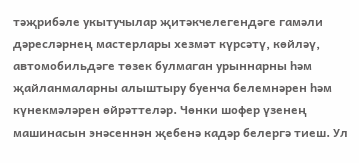тәҗрибәле укытучылар җитәкчелегендәге гамәли дәресләрнең мастерлары хезмәт күрсәтү, көйләү, автомобильдәге төзек булмаган урыннарны һәм җайланмаларны алыштыру буенча белемнәрен һәм күнекмәләрен өйрәттеләр. Чөнки шофер үзенең машинасын энәсеннән җебенә кадәр белергә тиеш. Ул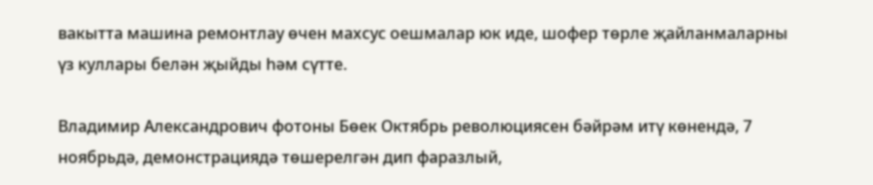вакытта машина ремонтлау өчен махсус оешмалар юк иде, шофер төрле җайланмаларны үз куллары белән җыйды һәм сүтте.

Владимир Александрович фотоны Бөек Октябрь революциясен бәйрәм итү көнендә, 7 ноябрьдә, демонстрациядә төшерелгән дип фаразлый,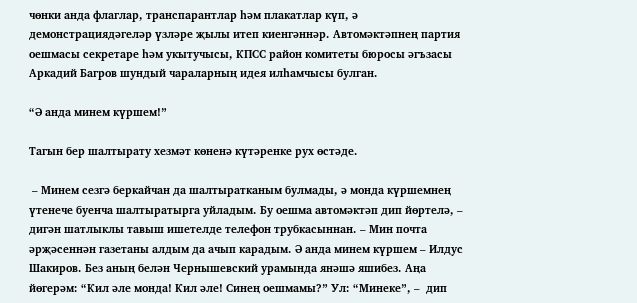чөнки анда флаглар, транспарантлар һәм плакатлар күп, ә демонстрациядәгеләр үзләре җылы итеп киенгәннәр. Автомәктәпнең партия оешмасы секретаре һәм укытучысы, КПСС район комитеты бюросы әгъзасы Аркадий Багров шундый чараларның идея илһамчысы булган.

“Ә анда минем күршем!”

Тагын бер шалтырату хезмәт көненә күтәренке рух өстәде.

 – Минем сезгә беркайчан да шалтыратканым булмады, ә монда күршемнең үтенече буенча шалтыратырга уйладым. Бу оешма автомәктәп дип йөртелә, – дигән шатлыклы тавыш ишетелде телефон трубкасыннан. – Мин почта әрҗәсеннән газетаны алдым да ачып карадым. Ә анда минем күршем – Илдус Шакиров. Без аның белән Чернышевский урамында янәшә яшибез. Аңа йөгерәм: “Кил әле монда! Кил әле! Синең оешмамы?” Ул: “Минеке”, –  дип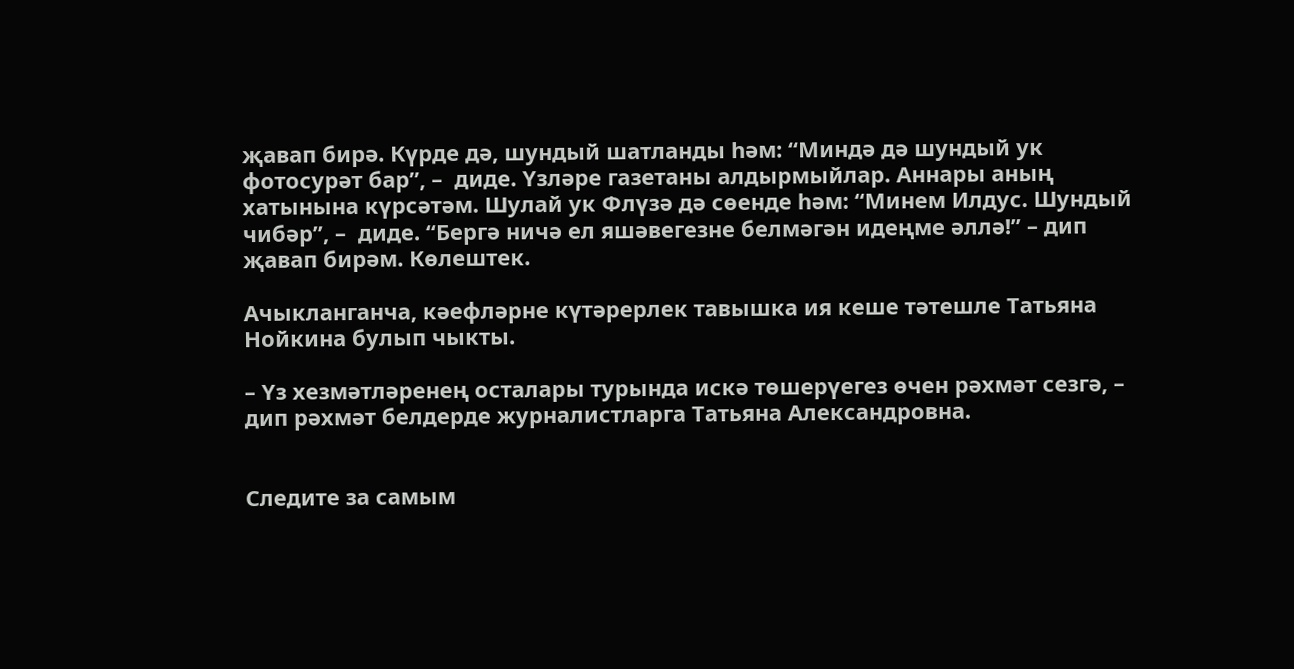җавап бирә. Күрде дә, шундый шатланды һәм: “Миндә дә шундый ук фотосурәт бар”, –  диде. Үзләре газетаны алдырмыйлар. Аннары аның хатынына күрсәтәм. Шулай ук Флүзә дә сөенде һәм: “Минем Илдус. Шундый чибәр”, –  диде. “Бергә ничә ел яшәвегезне белмәгән идеңме әллә!” – дип җавап бирәм. Көлештек.

Ачыкланганча, кәефләрне күтәрерлек тавышка ия кеше тәтешле Татьяна Нойкина булып чыкты.

– Үз хезмәтләренең осталары турында искә төшерүегез өчен рәхмәт сезгә, –  дип рәхмәт белдерде журналистларга Татьяна Александровна.


Следите за самым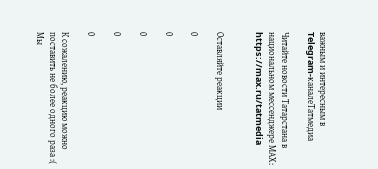важным и интересным в Telegram-каналеТатмедиа

Читайте новости Татарстана в национальном мессенджере MАХ: https://max.ru/tatmedia


Оставляйте реакции

0

0

0

0

0

К сожалению, реакцию можно поставить не более одного раза :(
Мы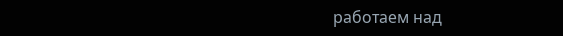работаем над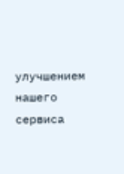улучшением нашего сервиса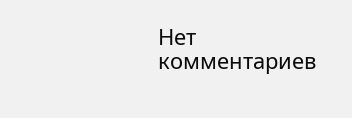Нет комментариев